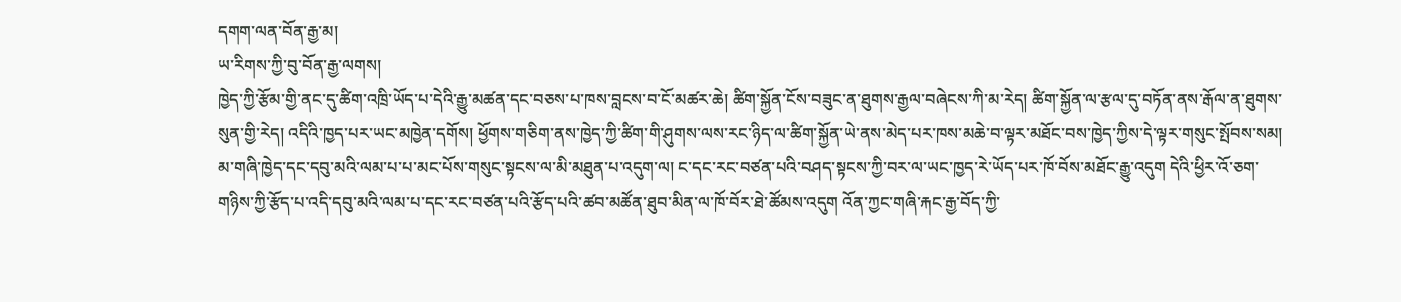དགག་ལན་བོན་རྒྱ་མ།
ཡ་རིགས་ཀྱི་བུ་བོན་རྒྱ་ལགས།
ཁྱེད་ཀྱི་རྩོམ་གྱི་ནང་དུ་ཚིག་འཁྲི་ཡོད་པ་དེའི་རྒྱུ་མཚན་དང་བཅས་པ་ཁས་བླངས་བ་ངོ་མཚར་ཆེ། ཚིག་སྐྱོན་ངོས་བཟུང་ན་ཐུགས་རྒྱལ་བཞེངས་ཀི་མ་རེད། ཚིག་སྐྱོན་ལ་རྩལ་དུ་བཏོན་ནས་རྒོལ་ན་ཐུགས་སུན་གྱི་རེད། འདིའི་ཁྱད་པར་ཡང་མཁྱེན་དགོས། ཕྱོགས་གཅིག་ནས་ཁྱེད་ཀྱི་ཚིག་གི་ཤུགས་ལས་རང་ཉིད་ལ་ཚིག་སྐྱོན་ཡེ་ནས་མེད་པར་ཁས་མཆེ་བ་ལྟར་མཐོང་བས་ཁྱེད་ཀྱིས་དེ་ལྟར་གསུང་སྤོབས་སམ།
མ་གཞི་ཁྱེད་དང་དབུ་མའི་ལམ་པ་པ་མང་པོས་གསུང་སྟངས་ལ་མི་མཐུན་པ་འདུག་ལ། ང་དང་རང་བཙན་པའི་བཤད་སྟངས་ཀྱི་བར་ལ་ཡང་ཁྱད་རེ་ཡོད་པར་ཁོ་བོས་མཐོང་རྒྱུ་འདུག དེའི་ཕྱིར་འོ་ཅག་གཉིས་ཀྱི་རྩོད་པ་འདི་དབུ་མའི་ལམ་པ་དང་རང་བཙན་པའི་རྩོད་པའི་ཚབ་མཚོན་ཐུབ་མིན་ལ་ཁོ་བོར་ཐེ་ཚོམས་འདུག འོན་ཀྱང་གཞི་རྐང་རྒྱ་བོད་ཀྱི་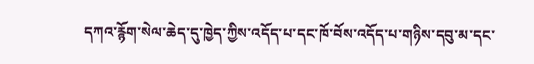དཀའ་རྙོག་སེལ་ཆེད་དུ་ཁྱེད་ཀྱིས་འདོད་པ་དང་ཁོ་བོས་འདོད་པ་གཉིས་དབུ་མ་དང་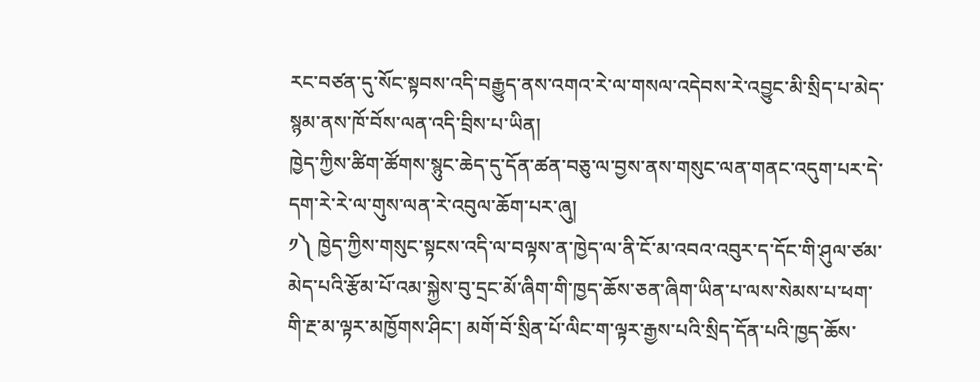རང་བཙན་དུ་སོང་སྟབས་འདི་བརྒྱུད་ནས་འགའ་རེ་ལ་གསལ་འདེབས་རེ་འབྱུང་མི་སྲིད་པ་མེད་སྙམ་ནས་ཁོ་བོས་ལན་འདི་བྲིས་པ་ཡིན།
ཁྱེད་ཀྱིས་ཚིག་ཚོགས་སྙུང་ཆེད་དུ་དོན་ཚན་བཅུ་ལ་བྱས་ནས་གསུང་ལན་གནང་འདུག་པར་དེ་དག་རེ་རེ་ལ་གུས་ལན་རེ་འབུལ་ཆོག་པར་ཞུ།
༡༽ ཁྱེད་ཀྱིས་གསུང་སྟངས་འདི་ལ་བལྟས་ན་ཁྱེད་ལ་ནི་ངོ་མ་འབའ་འབུར་ད་དོང་གི་ཤུལ་ཙམ་མེད་པའི་རྩོམ་པོ་འམ་སྐྱེས་བུ་དྲང་མོ་ཞིག་གི་ཁྱད་ཆོས་ཅན་ཞིག་ཡིན་པ་ལས་སེམས་པ་ཕག་གི་རྔ་མ་ལྟར་མཁྱོགས་ཤིང་། མགོ་བོ་སྲིན་པོ་ལིང་ག་ལྟར་རྒྱས་པའི་སྲིད་དོན་པའི་ཁྱད་ཆོས་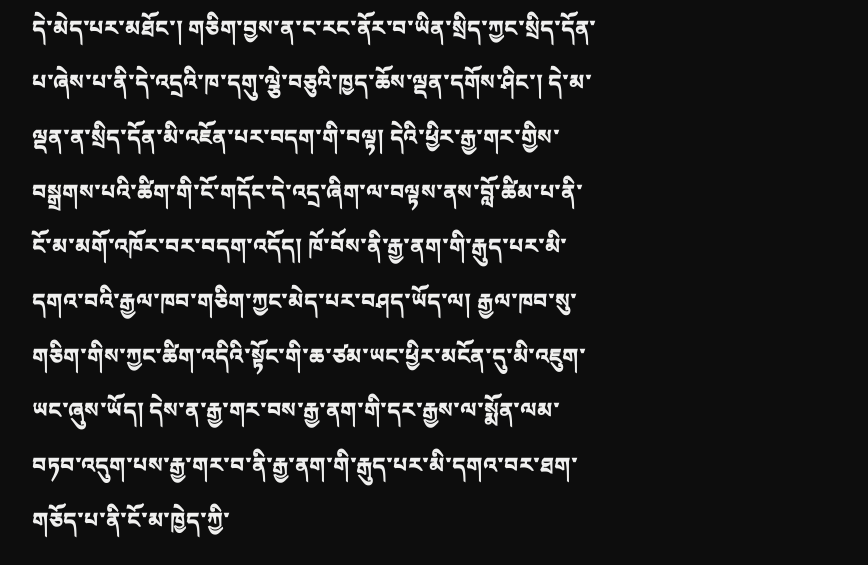དེ་མེད་པར་མཐོང་། གཅིག་བྱས་ན་ང་རང་ནོར་བ་ཡིན་སྲིད་ཀྱང་སྲིད་དོན་པ་ཞེས་པ་ནི་དེ་འདྲའི་ཁ་དགུ་ལྕེ་བཅུའི་ཁྱད་ཆོས་ལྡན་དགོས་ཤིང་། དེ་མ་ལྡན་ན་སྲིད་དོན་མི་འཇོན་པར་བདག་གི་བལྟ། དེའི་ཕྱིར་རྒྱ་གར་གྱིས་བསྒྲགས་པའི་ཚིག་གི་ངོ་གདོང་དེ་འདྲ་ཞིག་ལ་བལྟས་ནས་བློ་ཚིམ་པ་ནི་ངོ་མ་མགོ་འཁོར་བར་བདག་འདོད། ཁོ་བོས་ནི་རྒྱ་ནག་གི་རྒུད་པར་མི་དགའ་བའི་རྒྱལ་ཁབ་གཅིག་ཀྱང་མེད་པར་བཤད་ཡོད་ལ། རྒྱལ་ཁབ་སུ་གཅིག་གིས་ཀྱང་ཚིག་འདིའི་སྟོང་གི་ཆ་ཙམ་ཡང་ཕྱིར་མངོན་དུ་མི་འཇུག་ཡང་ཞུས་ཡོད། དེས་ན་རྒྱ་གར་བས་རྒྱ་ནག་གི་དར་རྒྱས་ལ་སྨོན་ལམ་བཏབ་འདུག་པས་རྒྱ་གར་བ་ནི་རྒྱ་ནག་གི་རྒུད་པར་མི་དགའ་བར་ཐག་གཅོད་པ་ནི་ངོ་མ་ཁྱེད་ཀྱི་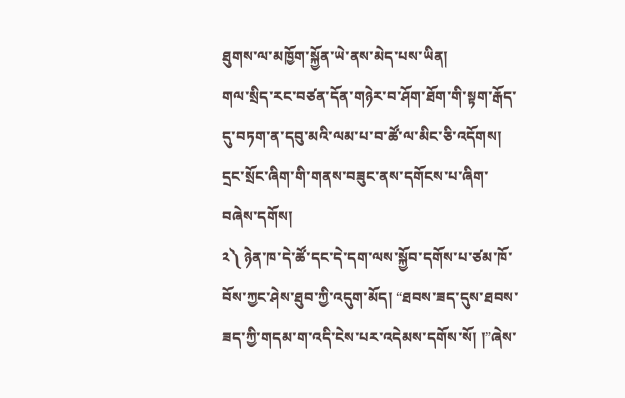ཐུགས་ལ་མཁྱོག་སྐྱོན་ཡེ་ནས་མེད་པས་ཡིན།
གལ་སྲིད་རང་བཙན་དོན་གཉེར་བ་ཤོག་ཐོག་གི་སྟག་རྒོད་དུ་བཏག་ན་དབུ་མའི་ལམ་པ་བ་ཚོ་ལ་མིང་ཅི་འདོགས། དྲང་སྲོང་ཞིག་གི་གནས་བཟུང་ནས་དགོངས་པ་ཞིག་བཞེས་དགོས།
༢༽ ཉེན་ཁ་དེ་ཚོ་དང་དེ་དག་ལས་སྐྱོབ་དགོས་པ་ཙམ་ཁོ་བོས་ཀྱང་ཤེས་ཐུབ་ཀྱི་འདུག་མོད། “ཐབས་ཟད་དུས་ཐབས་ཟད་ཀྱི་གདམ་ག་འདི་ངེས་པར་འདེམས་དགོས་སོ། །”ཞེས་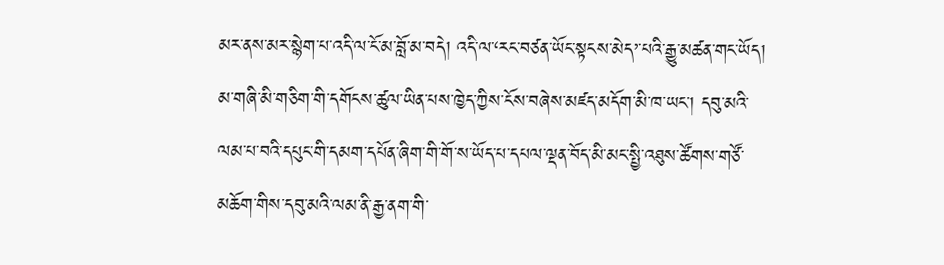མར་ནས་མར་སྙེག་པ་འདི་ལ་ངོ་མ་བློ་མ་བདེ། འདི་ལ་‘རང་བཙན་ཡོང་སྟངས་མེད’་པའི་རྒྱུ་མཚན་གང་ཡོད། མ་གཞི་མི་གཅིག་གི་དགོངས་ཚུལ་ཡིན་པས་ཁྱེད་ཀྱིས་ངོས་བཞེས་མཛད་མདོག་མི་ཁ་ཡང་། དབུ་མའི་ལམ་པ་བའི་དཔུང་གི་དམག་དཔོན་ཞིག་གི་གོ་ས་ཡོད་པ་དཔལ་ལྡན་བོད་མི་མང་སྤྱི་འཐུས་ཚོགས་གཙོ་མཆོག་གིས་དབུ་མའི་ལམ་ནི་རྒྱ་ནག་གི་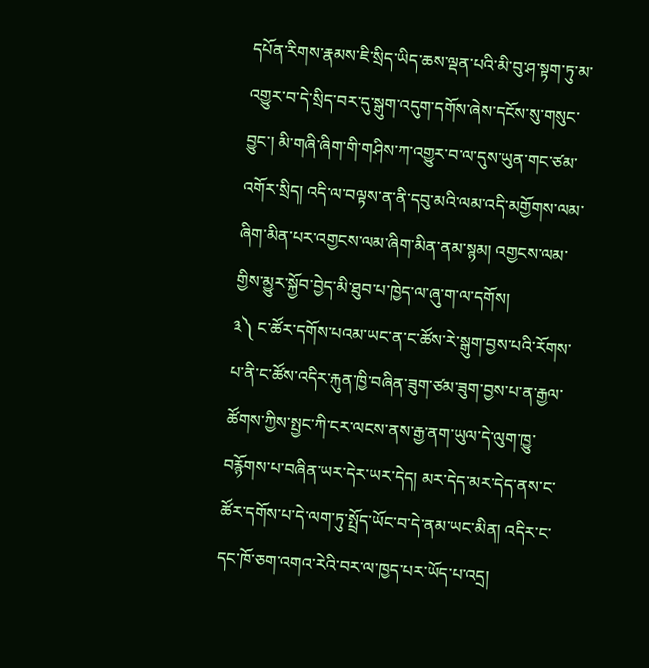དཔོན་རིགས་རྣམས་ཇི་སྲིད་ཡིད་ཆས་ལྡན་པའི་མི་བུ་ཤ་སྟག་ཏུ་མ་འགྱུར་བ་དེ་སྲིད་བར་དུ་སྒུག་འདུག་དགོས་ཞེས་དངོས་སུ་གསུང་བྱུང་། མི་གཞི་ཞིག་གི་གཤིས་ཀ་འགྱུར་བ་ལ་དུས་ཡུན་གང་ཙམ་འགོར་སྲིད། འདི་ལ་བལྟས་ན་ནི་དབུ་མའི་ལམ་འདི་མགྱོགས་ལམ་ཞིག་མིན་པར་འགྱངས་ལམ་ཞིག་མིན་ནམ་སྙམ། འགྱངས་ལམ་གྱིས་མྱུར་སྐྱོབ་བྱེད་མི་ཐུབ་པ་ཁྱེད་ལ་ཞུ་ག་ལ་དགོས།
༣༽ ང་ཚོར་དགོས་པའམ་ཡང་ན་ང་ཚོས་རེ་སྒུག་བྱས་པའི་རོགས་པ་ནི་ང་ཚོས་འདིར་རྐུན་ཁྱི་བཞིན་ཟུག་ཙམ་ཟུག་བྱས་པ་ན་རྒྱལ་ཚོགས་ཀྱིས་སྤྱང་ཀི་ངར་ལངས་ནས་རྒྱ་ནག་ཡུལ་དེ་ལུག་ཁྱུ་བརྙོགས་པ་བཞིན་ཡར་དེར་ཡར་དེད། མར་དེད་མར་དེད་ནས་ང་ཚོར་དགོས་པ་དེ་ལག་ཏུ་སྤྲོད་ཡོང་བ་དེ་ནམ་ཡང་མིན། འདིར་ང་དང་ཁོ་ཅག་འགའ་རེའི་བར་ལ་ཁྱད་པར་ཡོད་པ་འདྲ།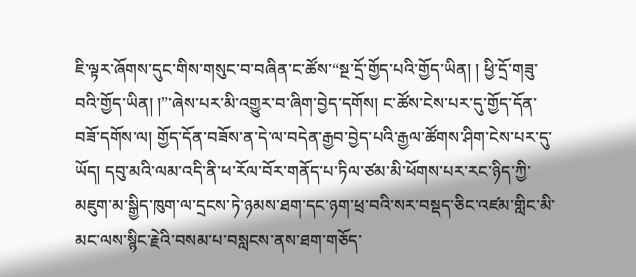ཇི་ལྟར་ཞོགས་དུང་གིས་གསུང་བ་བཞིན་ང་ཚོས་“སྔ་དྲོ་གྱོད་པའི་གྱོད་ཡིན། ། ཕྱི་དྲོ་གཟུ་བའི་གྱོད་ཡིན། །”་ཞེས་པར་མི་འགྱུར་བ་ཞིག་བྱེད་དགོས། ང་ཚོས་ངེས་པར་དུ་གྱོད་དོན་བཟོ་དགོས་ལ། གྱོད་དོན་བཟོས་ན་དེ་ལ་བདེན་རྒྱབ་བྱེད་པའི་རྒྱལ་ཚོགས་ཤིག་ངེས་པར་དུ་ཡོད། དབུ་མའི་ལམ་འདི་ནི་ཕ་རོལ་བོར་གནོད་པ་ཏིལ་ཙམ་མི་ཕོགས་པར་རང་ཉིད་ཀྱི་མཇུག་མ་སྒྱིད་ཁུག་ལ་དྲངས་ཏེ་ཉམས་ཐག་དང་ཉག་ཕྲ་བའི་སར་བསྡད་ཅིང་འཛམ་གླིང་མི་མང་ལས་སྙིང་རྗེའི་བསམ་པ་བསླངས་ནས་ཐག་གཅོད་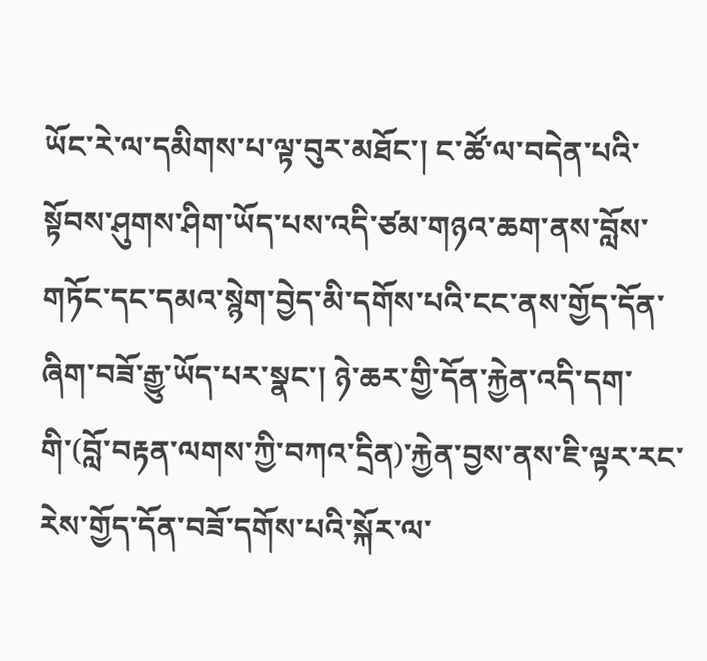ཡོང་རེ་ལ་དམིགས་པ་ལྟ་བུར་མཐོང་། ང་ཚོ་ལ་བདེན་པའི་སྟོབས་ཤུགས་ཤིག་ཡོད་པས་འདི་ཙམ་གཉའ་ཆག་ནས་བློས་གཏོང་དང་དམའ་སྙེག་བྱེད་མི་དགོས་པའི་ངང་ནས་གྱོད་དོན་ཞིག་བཟོ་རྒྱུ་ཡོད་པར་སྣང་། ཉེ་ཆར་གྱི་དོན་རྐྱེན་འདི་དག་གི་(བློ་བརྟན་ལགས་ཀྱི་བཀའ་དྲིན)་རྐྱེན་བྱས་ནས་ཇི་ལྟར་རང་རེས་གྱོད་དོན་བཟོ་དགོས་པའི་སྐོར་ལ་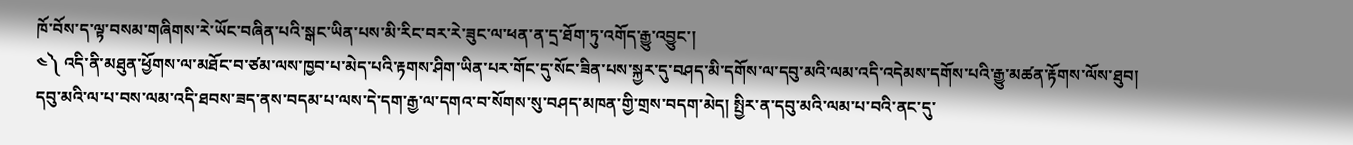ཁོ་བོས་ད་ལྟ་བསམ་གཞིགས་རེ་ཡོང་བཞིན་པའི་སྒང་ཡིན་པས་མི་རིང་བར་རེ་ཟུང་ལ་ཕན་ན་དྲ་ཐོག་ཏུ་འགོད་རྒྱུ་འབྱུང་།
༤༽ འདི་ནི་མཐུན་ཕྱོགས་ལ་མཐོང་བ་ཙམ་ལས་ཁྱབ་པ་མེད་པའི་རྟགས་ཤིག་ཡིན་པར་གོང་དུ་སོང་ཟིན་པས་སྐྱར་དུ་བཤད་མི་དགོས་ལ་དབུ་མའི་ལམ་འདི་འདེམས་དགོས་པའི་རྒྱུ་མཚན་རྟོགས་ལོས་ཐུབ། དབུ་མའི་ལ་པ་བས་ལམ་འདི་ཐབས་ཟད་ནས་བདམ་པ་ལས་དེ་དག་རྒྱ་ལ་དགའ་བ་སོགས་སུ་བཤད་མཁན་གྱི་གྲས་བདག་མེད། སྤྱིར་ན་དབུ་མའི་ལམ་པ་བའི་ནང་དུ་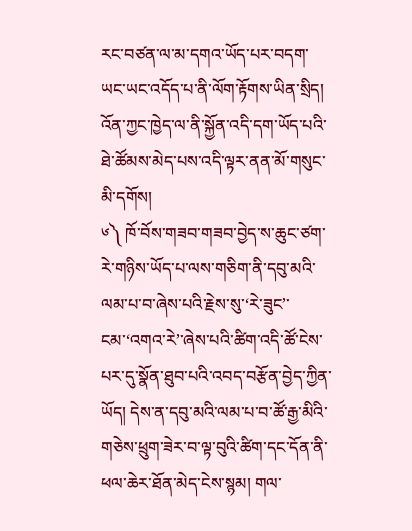རང་བཙན་ལ་མ་དགའ་ཡོད་པར་བདག་ཡང་ཡང་འདོད་པ་ནི་ལོག་རྟོགས་ཡིན་སྲིད། འོན་ཀྱང་ཁྱེད་ལ་ནི་སྐྱོན་འདི་དག་ཡོད་པའི་ཐེ་ཚོམས་མེད་པས་འདི་ལྟར་ནན་མོ་གསུང་མི་དགོས།
༦༽ ཁོ་བོས་གཟབ་གཟབ་བྱེད་ས་ཆུང་ཙག་རེ་གཉིས་ཡོད་པ་ལས་གཅིག་ནི་དབུ་མའི་ལམ་པ་བ་ཞེས་པའི་རྗེས་སུ་‘རེ་ཟུང’་ངམ་‘འགའ་རེ’་ཞེས་པའི་ཚིག་འདི་ཚོ་ངེས་པར་དུ་སྣོན་ཐུབ་པའི་འབད་བརྩོན་བྱེད་ཀྱིན་ཡོད། དེས་ན་དབུ་མའི་ལམ་པ་བ་ཚོ་རྒྱ་མིའི་གཅེས་ཕྲུག་ཟེར་བ་ལྟ་བུའི་ཚིག་དང་དོན་ནི་ཕལ་ཆེར་ཐོན་མེད་ངེས་སྙམ། གལ་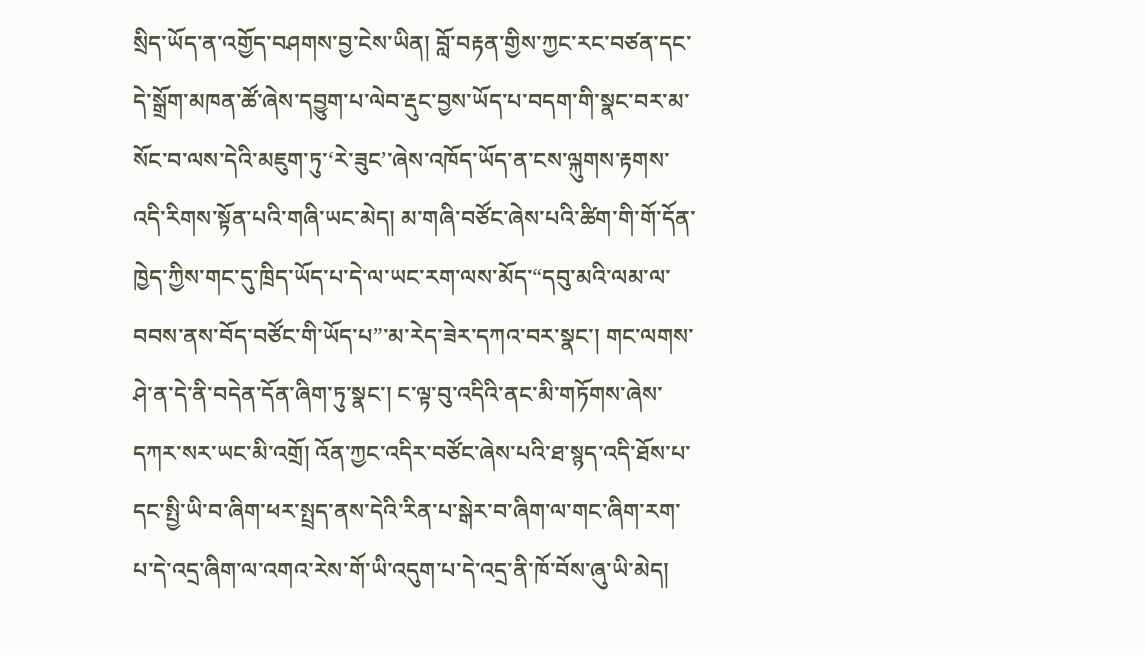སྲིད་ཡོད་ན་འགྱོད་བཤགས་བྱ་ངེས་ཡིན། བློ་བརྟན་གྱིས་ཀྱང་རང་བཙན་དང་དེ་སྒྲོག་མཁན་ཚོ་ཞེས་དབྱུག་པ་ལེབ་རྡུང་བྱས་ཡོད་པ་བདག་གི་སྣང་བར་མ་སོང་བ་ལས་དེའི་མཇུག་ཏུ་‘རེ་ཟུང’་ཞེས་འཁོད་ཡོད་ན་ངས་ལྐུགས་རྟགས་འདི་རིགས་སྟོན་པའི་གཞི་ཡང་མེད། མ་གཞི་བཙོང་ཞེས་པའི་ཚིག་གི་གོ་དོན་ཁྱེད་ཀྱིས་གང་དུ་ཁྲིད་ཡོད་པ་དེ་ལ་ཡང་རག་ལས་མོད་“དབུ་མའི་ལམ་ལ་བབས་ནས་བོད་བཙོང་གི་ཡོད་པ”་མ་རེད་ཟེར་དཀའ་བར་སྣང་། གང་ལགས་ཤེ་ན་དེ་ནི་བདེན་དོན་ཞིག་ཏུ་སྣང་། ང་ལྟ་བུ་འདིའི་ནང་མི་གཏོགས་ཞེས་དཀར་སར་ཡང་མི་འགྲོ། འོན་ཀྱང་འདིར་བཙོང་ཞེས་པའི་ཐ་སྙད་འདི་ཐོས་པ་དང་སྤྱི་ཡི་བ་ཞིག་ཕར་སྤྲད་ནས་དེའི་རིན་པ་སྒེར་བ་ཞིག་ལ་གང་ཞིག་རག་པ་དེ་འདྲ་ཞིག་ལ་འགའ་རེས་གོ་ཡི་འདུག་པ་དེ་འདྲ་ནི་ཁོ་བོས་ཞུ་ཡི་མེད།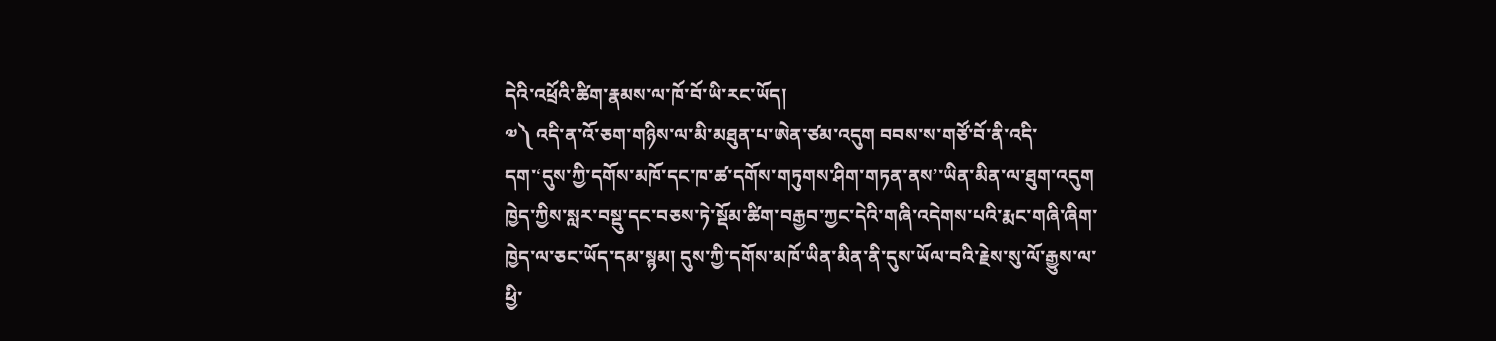དེའི་འཕྲོའི་ཚིག་རྣམས་ལ་ཁོ་བོ་ཡི་རང་ཡོད།
༧༽ འདི་ན་འོ་ཅག་གཉིས་ལ་མི་མཐུན་པ་ཨེན་ཙམ་འདུག བབས་ས་གཙོ་བོ་ནི་འདི་དག་‘དུས་ཀྱི་དགོས་མཁོ་དང་ཁ་ཚ་དགོས་གཏུགས་ཤིག་གཏན་ནས’་ཡིན་མིན་ལ་ཐུག་འདུག ཁྱེད་ཀྱིས་སླར་བསྡུ་དང་བཅས་ཏེ་སྡོམ་ཚིག་བརྒྱབ་ཀྱང་དེའི་གཞི་འདེགས་པའི་རྨང་གཞི་ཞིག་ཁྱེད་ལ་ཅང་ཡོད་དམ་སྙམ། དུས་ཀྱི་དགོས་མཁོ་ཡིན་མིན་ནི་དུས་ཡོལ་བའི་རྗེས་སུ་ལོ་རྒྱུས་ལ་ཕྱི་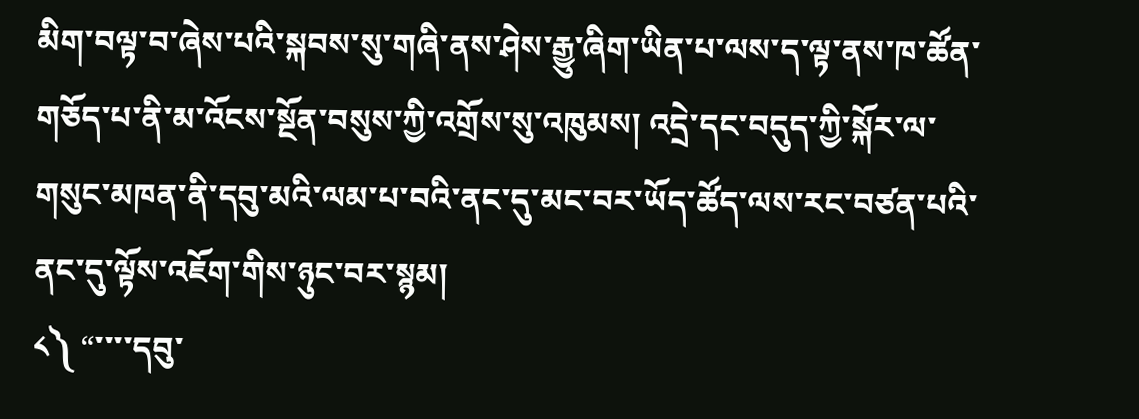མིག་བལྟ་བ་ཞེས་པའི་སྐབས་སུ་གཞི་ནས་ཤེས་རྒྱུ་ཞིག་ཡིན་པ་ལས་ད་ལྟ་ནས་ཁ་ཚོན་གཅོད་པ་ནི་མ་འོངས་སྔོན་བསུས་ཀྱི་འགྲོས་སུ་འཁུམས། འདྲེ་དང་བདུད་ཀྱི་སྐོར་ལ་གསུང་མཁན་ནི་དབུ་མའི་ལམ་པ་བའི་ནང་དུ་མང་བར་ཡོད་ཚོད་ལས་རང་བཙན་པའི་ནང་དུ་ལྟོས་འཇོག་གིས་ཉུང་བར་སྙམ།
༨༽ “་་་་དབུ་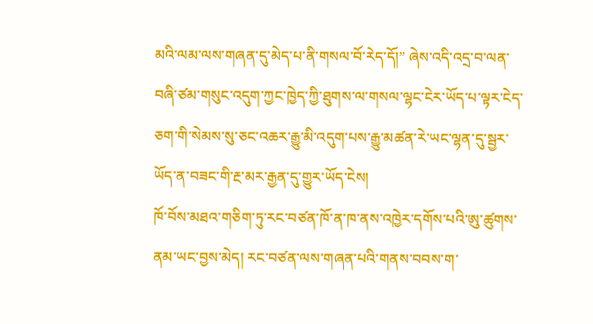མའི་ལམ་ལས་གཞན་དུ་མེད་པ་ནི་གསལ་བོ་རེད་དོ།” ཞེས་འདི་འདྲ་བ་ལན་བཞི་ཙམ་གསུང་འདུག་ཀྱང་ཁྱེད་ཀྱི་ཐུགས་ལ་གསལ་ལྷང་ངེར་ཡོད་པ་ལྟར་ངེད་ཅག་གི་སེམས་སུ་ཅང་འཆར་རྒྱུ་མི་འདུག་པས་རྒྱུ་མཚན་རེ་ཡང་ལྷན་དུ་སྦྱར་ཡོད་ན་བཟང་གི་རྔ་མར་རྒྱན་དུ་གྱུར་ཡོད་ངེས།
ཁོ་བོས་མཐའ་གཅིག་ཏུ་རང་བཙན་ཁོ་ན་ཁ་ནས་འཁྱེར་དགོས་པའི་ཨུ་ཚུགས་ནམ་ཡང་བྱས་མེད། རང་བཙན་ལས་གཞན་པའི་གནས་བབས་ག་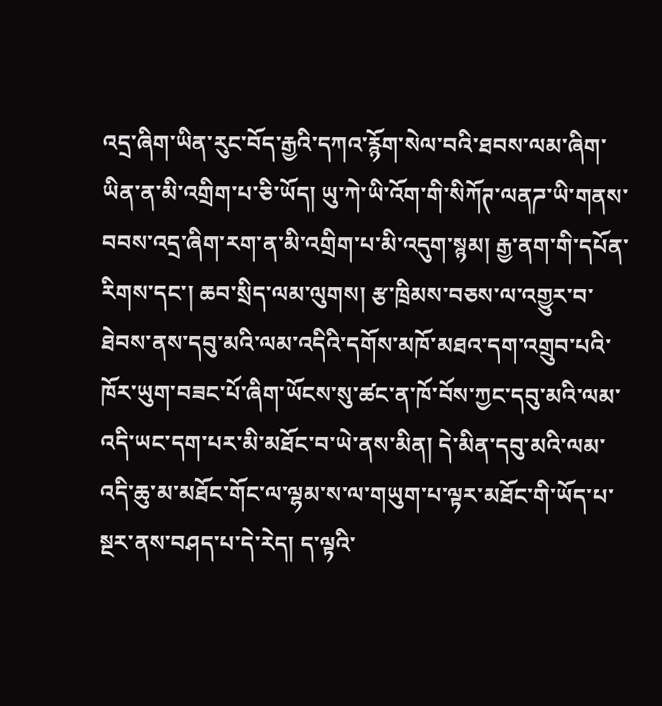འདྲ་ཞིག་ཡིན་རུང་བོད་རྒྱའི་དཀའ་རྙོག་སེལ་བའི་ཐབས་ལམ་ཞིག་ཡིན་ན་མི་འགྲིག་པ་ཅི་ཡོད། ཡུ་ཀེ་ཡི་འོག་གི་སིཀོཊ་ལནཌ་ཡི་གནས་བབས་འདྲ་ཞིག་རག་ན་མི་འགྲིག་པ་མི་འདུག་སྙམ། རྒྱ་ནག་གི་དཔོན་རིགས་དང་། ཆབ་སྲིད་ལམ་ལུགས། རྩ་ཁྲིམས་བཅས་ལ་འགྱུར་བ་ཐེབས་ནས་དབུ་མའི་ལམ་འདིའི་དགོས་མཁོ་མཐའ་དག་འགྲུབ་པའི་ཁོར་ཡུག་བཟང་པོ་ཞིག་ཡོངས་སུ་ཚང་ན་ཁོ་བོས་ཀྱང་དབུ་མའི་ལམ་འདི་ཡང་དག་པར་མི་མཐོང་བ་ཡེ་ནས་མིན། དེ་མིན་དབུ་མའི་ལམ་འདི་ཆུ་མ་མཐོང་གོང་ལ་ལྷམ་ས་ལ་གཡུག་པ་ལྟར་མཐོང་གི་ཡོད་པ་སྔར་ནས་བཤད་པ་དེ་རེད། ད་ལྟའི་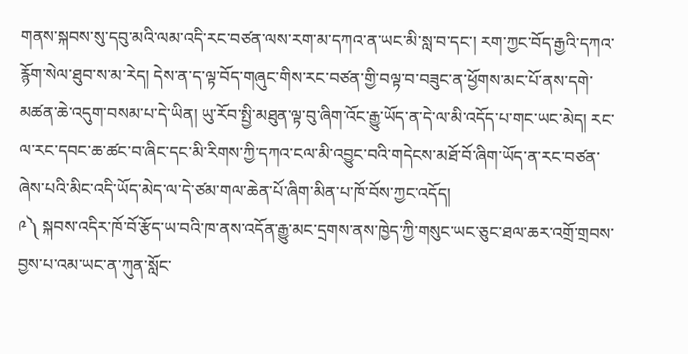གནས་སྐབས་སུ་དབུ་མའི་ལམ་འདི་རང་བཙན་ལས་རག་མ་དཀའ་ན་ཡང་མི་སླ་བ་དང་། རག་ཀྱང་བོད་རྒྱའི་དཀའ་རྙོག་སེལ་ཐུབ་ས་མ་རེད། དེས་ན་ད་ལྟ་བོད་གཞུང་གིས་རང་བཙན་གྱི་བལྟ་བ་བཟུང་ན་ཕྱོགས་མང་པོ་ནས་དགེ་མཚན་ཆེ་འདུག་བསམ་པ་དེ་ཡིན། ཡུ་རོབ་སྤྱི་མཐུན་ལྟ་བུ་ཞིག་འོང་རྒྱུ་ཡོད་ན་དེ་ལ་མི་འདོད་པ་གང་ཡང་མེད། རང་ལ་རང་དབང་ཆ་ཚང་བ་ཞིང་དང་མི་རིགས་ཀྱི་དཀའ་ངལ་མི་འབྱུང་བའི་གདེངས་མཐོ་བོ་ཞིག་ཡོད་ན་རང་བཙན་ཞེས་པའི་མིང་འདི་ཡོད་མེད་ལ་དེ་ཙམ་གལ་ཆེན་པོ་ཞིག་མིན་པ་ཁོ་བོས་ཀྱང་འདོད།
༩༽ སྐབས་འདིར་ཁོ་བོ་རྩོད་ཡ་བའི་ཁ་ནས་འདོན་རྒྱུ་མང་དྲགས་ནས་ཁྱེད་ཀྱི་གསུང་ཡང་ཅུང་ཐལ་ཆར་འགྲོ་གྲབས་བྱས་པ་འམ་ཡང་ན་ཀུན་སློང་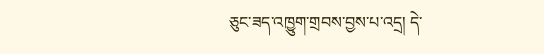ཅུང་ཟད་འཁྱུག་གྲབས་བྱས་པ་འདྲ། དེ་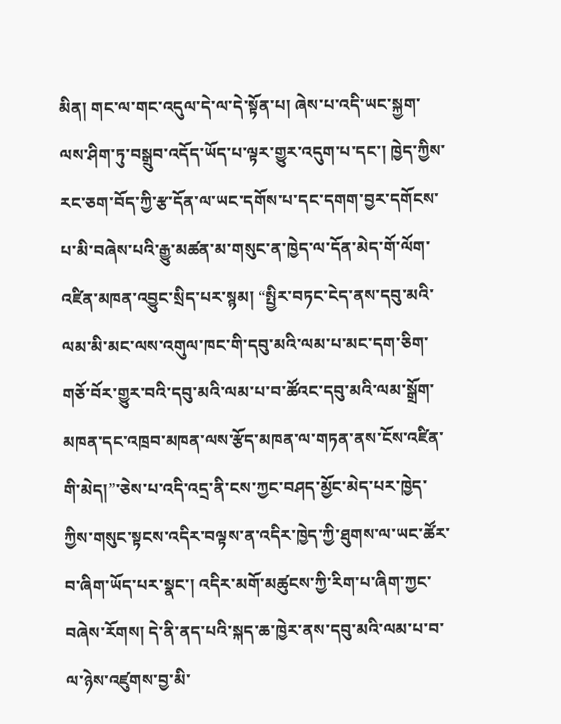མིན། གང་ལ་གང་འདུལ་དེ་ལ་དེ་སྟོན་པ། ཞེས་པ་འདི་ཡང་སྐྱག་ལས་ཤིག་ཏུ་བསྒྲུབ་འདོད་ཡོད་པ་ལྟར་གྱུར་འདུག་པ་དང་། ཁྱེད་ཀྱིས་རང་ཅག་བོད་ཀྱི་རྩ་དོན་ལ་ཡང་དགོས་པ་དང་དགག་བྱར་དགོངས་པ་མི་བཞེས་པའི་རྒྱུ་མཚན་མ་གསུང་ན་ཁྱེད་ལ་དོན་མེད་གོ་ལོག་འཛིན་མཁན་འབྱུང་སྲིད་པར་སྙམ། “སྤྱིར་བཏང་ངེད་ནས་དབུ་མའི་ལམ་མི་མང་ལས་འགུལ་ཁང་གི་དབུ་མའི་ལམ་པ་མང་དག་ཅིག་གཅོ་བོར་གྱུར་བའི་དབུ་མའི་ལམ་པ་བ་ཚོའང་དབུ་མའི་ལམ་སྒྲོག་མཁན་དང་འཁྲབ་མཁན་ལས་རྩོད་མཁན་ལ་གཏན་ནས་ངོས་འཛིན་གི་མེད།”་ཅེས་པ་འདི་འདྲ་ནི་ངས་ཀྱང་བཤད་མྱོང་མེད་པར་ཁྱེད་ཀྱིས་གསུང་སྟངས་འདིར་བལྟས་ན་འདིར་ཁྱེད་ཀྱི་ཐུགས་ལ་ཡང་ཚོར་བ་ཞིག་ཡོད་པར་སྣང་། འདིར་མགོ་མཚུངས་ཀྱི་རིག་པ་ཞིག་ཀྱང་བཞེས་རོགས། དེ་ནི་ནད་པའི་སྐད་ཆ་ཁྱེར་ནས་དབུ་མའི་ལམ་པ་བ་ལ་ཉེས་འཛུགས་བྱ་མི་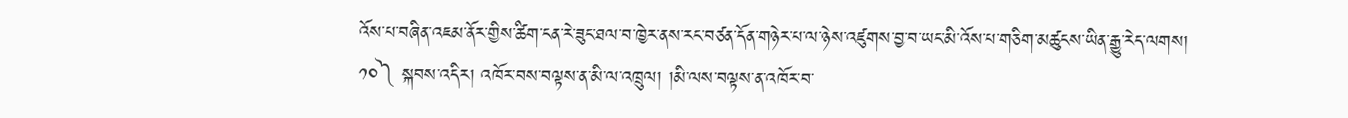འོས་པ་བཞིན་འཇམ་ནོར་གྱིས་ཚིག་ངན་རེ་ཟུང་ཐལ་བ་ཁྱེར་ནས་རང་བཙན་དོན་གཉེར་པ་ལ་ཉེས་འཛུགས་བྱ་བ་ཡང་མི་འོས་པ་གཅིག་མཚུངས་ཡིན་རྒྱུ་རེད་ལགས།
༡༠༽ སྐབས་འདིར། འཁོར་བས་བལྟས་ན་མི་ལ་འཁྲུལ། །མི་ལས་བལྟས་ན་འཁོར་བ་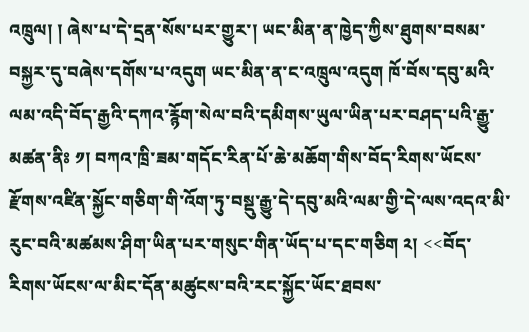འཁྲུལ། ། ཞེས་པ་དེ་དྲན་སོས་པར་གྱུར་། ཡང་མིན་ན་ཁྱེད་ཀྱིས་ཐུགས་བསམ་བསྐྱར་དུ་བཞེས་དགོས་པ་འདུག ཡང་མིན་ན་ང་འཁྲུལ་འདུག ཁོ་བོས་དབུ་མའི་ལམ་འདི་བོད་རྒྱའི་དཀའ་རྙོག་སེལ་བའི་དམིགས་ཡུལ་ཡིན་པར་བཤད་པའི་རྒྱུ་མཚན་ནིཿ ༡། བཀའ་ཁྲི་ཟམ་གདོང་རིན་པོ་ཆེ་མཆོག་གིས་བོད་རིགས་ཡོངས་རྫོགས་འཛིན་སྐྱོང་གཅིག་གི་འོག་ཏུ་བསྡུ་རྒྱུ་དེ་དབུ་མའི་ལམ་གྱི་དེ་ལས་འདའ་མི་རུང་བའི་མཚམས་ཤིག་ཡིན་པར་གསུང་གིན་ཡོད་པ་དང་གཅིག ༢། <<བོད་རིགས་ཡོངས་ལ་མིང་དོན་མཚུངས་བའི་རང་སྐྱོང་ཡོང་ཐབས་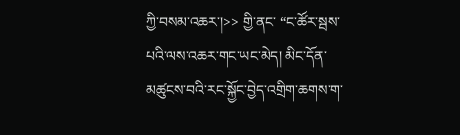ཀྱི་བསམ་འཆར་།>> གྱི་ནང་ “ང་ཚོར་སྦས་པའི་ལས་འཆར་གང་ཡང་མེད། མིང་དོན་མཚུངས་བའི་རང་སྐྱོང་བྱེད་འགྲིག་ཆགས་ག་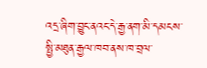འདྲ་ཞིག་བྱུང་ནའང་དེ་རྒྱ་ནག་མི་དམངས་སྤྱི་མཐུན་རྒྱལ་ཁབ་ནས་ཁ་བྲལ་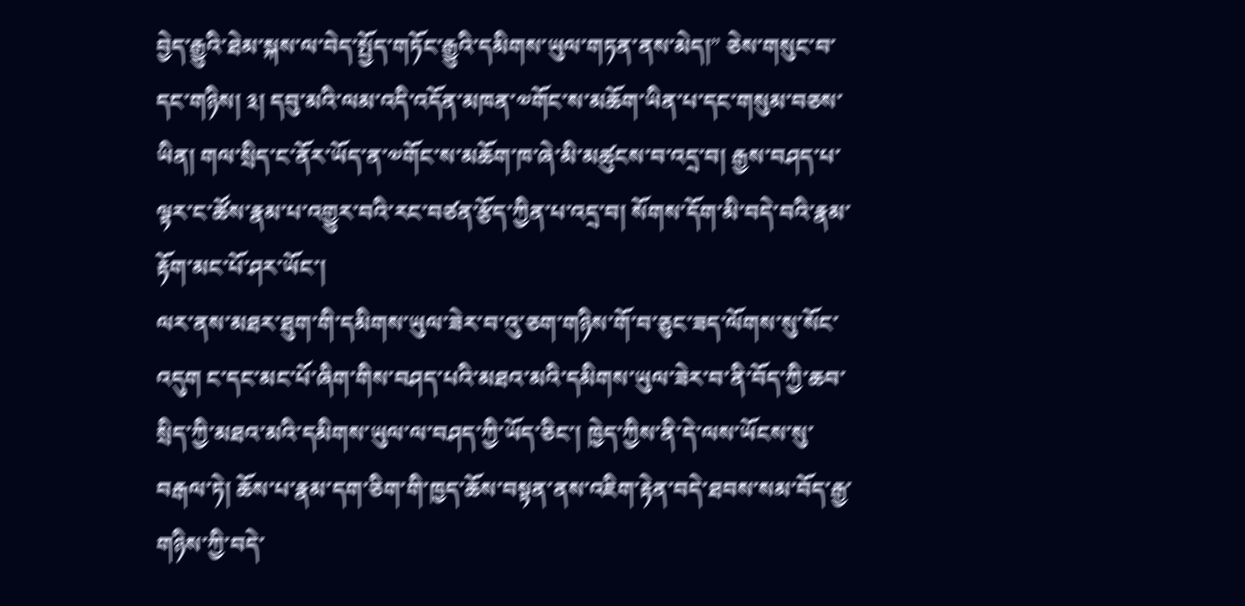བྱེད་རྒྱུའི་ཐེམ་སྐས་ལ་བེད་སྤྱོད་གཏོང་རྒྱུའི་དམིགས་ཡུལ་གཏན་ནས་མེད།” ཅེས་གསུང་བ་དང་གཉིས། ༣། དབུ་མའི་ལམ་འདི་འདོན་མཁན་༧གོང་ས་མཆོག་ཡིན་པ་དང་གསུམ་བཅས་ཡིན། གལ་སྲིད་ང་ནོར་ཡོད་ན་༧གོང་ས་མཆོག་ཁ་ཞེ་མི་མཚུངས་བ་འདྲ་བ། རྒྱས་བཤད་པ་ལྟར་ང་ཚོས་རྣམ་པ་འགྱུར་བའི་རང་བཙན་རྩོད་ཀྱིན་པ་འདྲ་བ། སོགས་དོག་མི་བདེ་བའི་རྣམ་རྟོག་མང་པོ་ཤར་ཡོང་།
ལར་ནས་མཐར་ཐུག་གི་དམིགས་ཡུལ་ཟེར་བ་འུ་ཅག་གཉིས་གོ་བ་ཅུང་ཟད་ལོགས་སུ་སོང་འདུག ང་དང་མང་པོ་ཞིག་གིས་བཤད་པའི་མཐའ་མའི་དམིགས་ཡུལ་ཟེར་བ་ནི་བོད་ཀྱི་ཆབ་སྲིད་ཀྱི་མཐའ་མའི་དམིགས་ཡུལ་ལ་བཤད་ཀྱི་ཡོད་ཅིང་། ཁྱེད་ཀྱིས་ནི་དེ་ལས་ཡོངས་སུ་བརྒལ་ཏེ། ཆོས་པ་རྣམ་དག་ཅིག་གི་ཁྱད་ཆོས་བསྟན་ནས་འཇིག་རྟེན་བདེ་ཐབས་སམ་བོད་རྒྱ་གཉིས་ཀྱི་བདེ་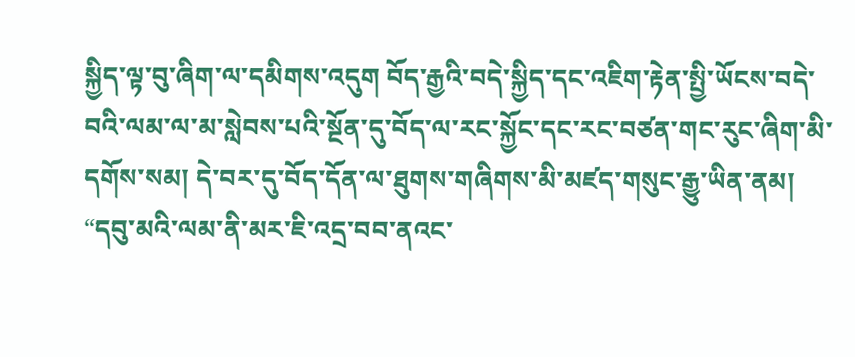སྐྱིད་ལྟ་བུ་ཞིག་ལ་དམིགས་འདུག བོད་རྒྱའི་བདེ་སྐྱིད་དང་འཇིག་རྟེན་སྤྱི་ཡོངས་བདེ་བའི་ལམ་ལ་མ་སླེབས་པའི་སྔོན་དུ་བོད་ལ་རང་སྐྱོང་དང་རང་བཙན་གང་རུང་ཞིག་མི་དགོས་སམ། དེ་བར་དུ་བོད་དོན་ལ་ཐུགས་གཞིགས་མི་མཛད་གསུང་རྒྱུ་ཡིན་ནམ།
“དབུ་མའི་ལམ་ནི་མར་ཇི་འདྲ་བབ་ནའང་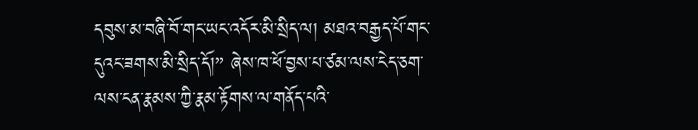དབུས་མ་བཞི་བོ་གང་ཡང་འདོར་མི་སྲིད་ལ། མཐའ་བརྒྱད་པོ་གང་དུའང་ཟགས་མི་སྲིད་དོ།” ཞེས་ཁ་ཕོ་བྱས་པ་ཙམ་ལས་ངེད་ཅག་ལས་ངན་རྣམས་ཀྱི་རྣམ་རྟོགས་ལ་གནོད་པའི་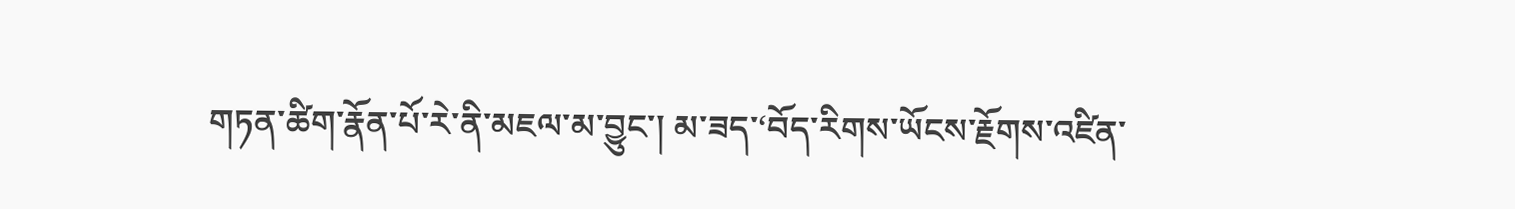གཏན་ཚིག་རྣོན་པོ་རེ་ནི་མཇལ་མ་བྱུང་། མ་ཟད་‘བོད་རིགས་ཡོངས་རྗོགས་འཛིན་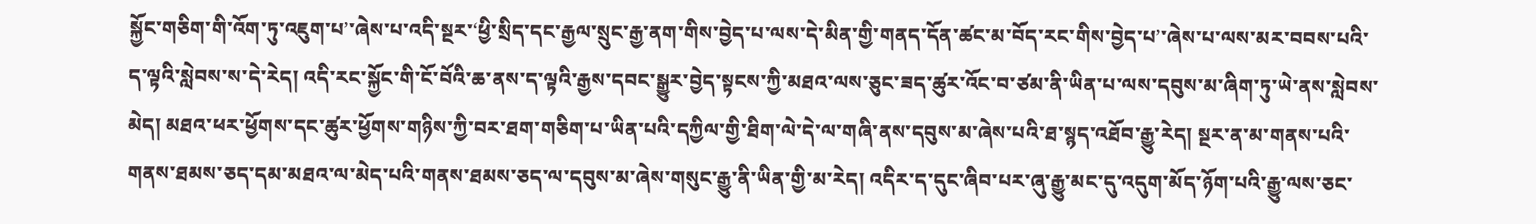སྐྱོང་གཅིག་གི་འོག་ཏུ་འཇུག་པ’་ཞེས་པ་འདི་སྔར་‘ཕྱི་སྲིད་དང་རྒྱལ་སྲུང་རྒྱ་ནག་གིས་བྱེད་པ་ལས་དེ་མིན་གྱི་གནད་དོན་ཚང་མ་བོད་རང་གིས་བྱེད་པ’་ཞེས་པ་ལས་མར་བབས་པའི་ད་ལྟའི་སླེབས་ས་དེ་རེད། འདི་རང་སྐྱོང་གི་ངོ་བོའི་ཆ་ནས་ད་ལྟའི་རྒྱས་དབང་སྒྱུར་བྱེད་སྟངས་ཀྱི་མཐའ་ལས་ཅུང་ཟད་ཚུར་འོང་བ་ཙམ་ནི་ཡིན་པ་ལས་དབུས་མ་ཞིག་ཏུ་ཡེ་ནས་སླེབས་མེད། མཐའ་ཕར་ཕྱོགས་དང་ཚུར་ཕྱོགས་གཉིས་ཀྱི་བར་ཐག་གཅིག་པ་ཡིན་པའི་དཀྱིལ་གྱི་ཐིག་ལེ་དེ་ལ་གཞི་ནས་དབུས་མ་ཞེས་པའི་ཐ་སྙད་འཐོབ་རྒྱུ་རེད། སྔར་ན་མ་གནས་པའི་གནས་ཐམས་ཅད་དམ་མཐའ་ལ་མེད་པའི་གནས་ཐམས་ཅད་ལ་དབུས་མ་ཞེས་གསུང་རྒྱུ་ནི་ཡིན་གྱི་མ་རེད། འདིར་ད་དུང་ཞིབ་པར་ཞུ་རྒྱུ་མང་དུ་འདུག་མོད་ཉོག་པའི་རྒྱུ་ལས་ཅང་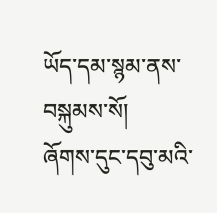ཡོད་དམ་སྙམ་ནས་བསྐུམས་སོ།
ཞོགས་དུང་དབུ་མའི་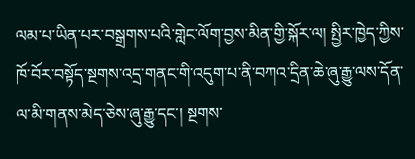ལམ་པ་ཡིན་པར་བསྒྲགས་པའི་གླེང་ལོག་བྱས་མིན་གྱི་སྐོར་ལ། སྤྱིར་ཁྱེད་ཀྱིས་ཁོ་བོར་བསྟོད་སྔགས་འདྲ་གནང་གི་འདུག་པ་ནི་བཀའ་དྲིན་ཆེ་ཞུ་རྒྱུ་ལས་དོན་ལ་མི་གནས་མེད་ཅེས་ཞུ་རྒྱུ་དང་། སྔགས་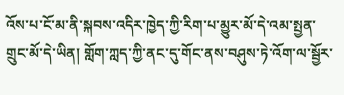འོས་པ་ངོ་མ་ནི་སྐབས་འདིར་ཁྱེད་ཀྱི་རིག་པ་མྱུར་མོ་དེ་འམ་སྤྱན་གྲུང་མོ་དེ་ཡིན། གློག་ཀླད་ཀྱི་ནང་དུ་གོང་ནས་བཤུས་ཏེ་འོག་ལ་སྦྱོར་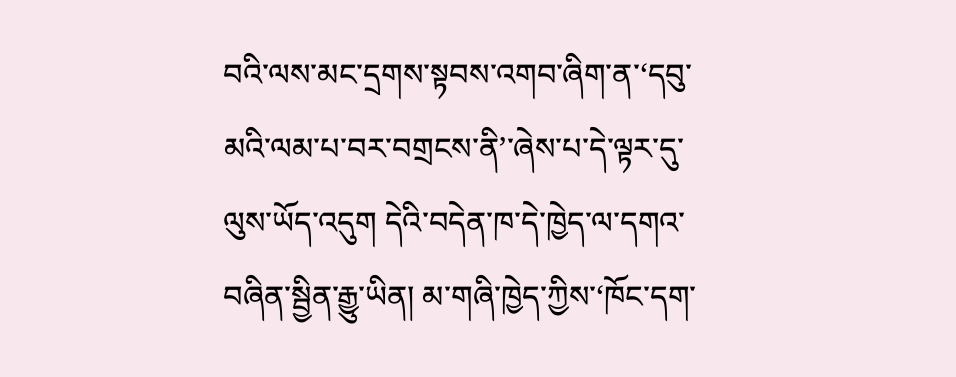བའི་ལས་མང་དྲགས་སྟབས་འགབ་ཞིག་ན་‘དབུ་མའི་ལམ་པ་བར་བགྲངས་ནི’་ཞེས་པ་དེ་ལྟར་དུ་ལུས་ཡོད་འདུག དེའི་བདེན་ཁ་དེ་ཁྱེད་ལ་དགའ་བཞིན་སྦྱིན་རྒྱུ་ཡིན། མ་གཞི་ཁྱེད་ཀྱིས་‘ཁོང་དག་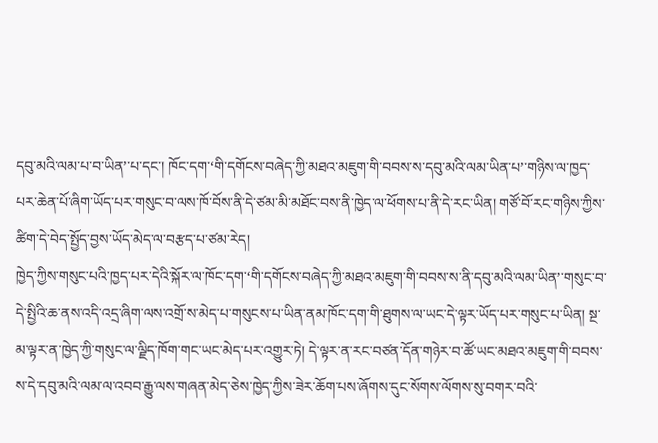དབུ་མའི་ལམ་པ་བ་ཡིན’་པ་དང་། ཁོང་དག་‘གི་དགོངས་བཞེད་ཀྱི་མཐའ་མཇུག་གི་བབས་ས་དབུ་མའི་ལམ་ཡིན་པ’་གཉིས་ལ་ཁྱད་པར་ཆེན་པོ་ཞིག་ཡོད་པར་གསུང་བ་ལས་ཁོ་བོས་ནི་དེ་ཙམ་མི་མཐོང་བས་ནི་ཁྱེད་ལ་ཕོགས་པ་ནི་དེ་རང་ཡིན། གཙོ་བོ་རང་གཉིས་ཀྱིས་ཚིག་དེ་བེད་སྤྱོད་བྱས་ཡོད་མེད་ལ་བརྩད་པ་ཙམ་རེད།
ཁྱེད་ཀྱིས་གསུང་པའི་ཁྱད་པར་དེའི་སྐོར་ལ་ཁོང་དག་‘གི་དགོངས་བཞེད་ཀྱི་མཐའ་མཇུག་གི་བབས་ས་ནི་དབུ་མའི་ལམ་ཡིན’་གསུང་བ་དེ་སྤྱིའི་ཆ་ནས་འདི་འདྲ་ཞིག་ལས་འགྲོ་ས་མེད་པ་གསུངས་པ་ཡིན་ནམ་ཁོང་དག་གི་ཐུགས་ལ་ཡང་དེ་ལྟར་ཡོད་པར་གསུང་པ་ཡིན། སྔ་མ་ལྟར་ན་ཁྱེད་ཀྱི་གསུང་ལ་ལྗིད་ཁོག་གང་ཡང་མེད་པར་འགྱུར་ཏེ། དེ་ལྟར་ན་རང་བཙན་དོན་གཉེར་བ་ཚོ་ཡང་མཐའ་མཇུག་གི་བབས་ས་དེ་དབུ་མའི་ལམ་ལ་འབབ་རྒྱུ་ལས་གཞན་མེད་ཅེས་ཁྱེད་ཀྱིས་ཟེར་ཆོག་པས་ཞོགས་དུང་སོགས་ལོགས་སུ་བགར་བའི་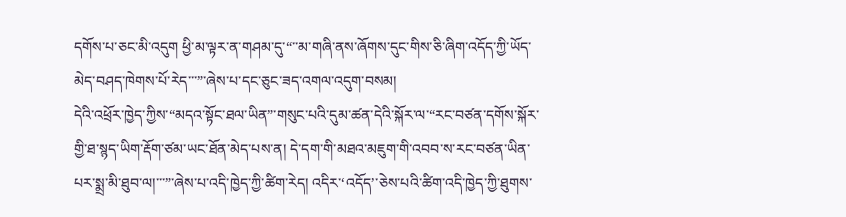དགོས་པ་ཅང་མི་འདུག ཕྱི་མ་ལྟར་ན་གཤམ་དུ་“་་མ་གཞི་ནས་ཞོགས་དུང་གིས་ཅི་ཞིག་འདོད་ཀྱི་ཡོད་མེད་བཤད་ཁེགས་པོ་རེད་་་”་ཞེས་པ་དང་ཅུང་ཟད་འགལ་འདུག་བསམ།
དེའི་འཕྲོར་ཁྱེད་ཀྱིས་“མདའ་སྟོང་ཐལ་ཡིན”་གསུང་པའི་དུམ་ཚན་དེའི་སྐོར་ལ་“རང་བཙན་དགོས་སྐོར་གྱི་ཐ་སྙད་ཡིག་རྡོག་ཙམ་ཡང་ཐོན་མེད་པས་ན། དེ་དག་གི་མཐའ་མཇུག་གི་འབབ་ས་རང་བཙན་ཡིན་པར་སྨྲ་མི་ཐུབ་ལ།་་་”་ཞེས་པ་འདི་ཁྱེད་ཀྱི་ཚིག་རེད། འདིར་‘འདོད’་ཅེས་པའི་ཚིག་འདི་ཁྱེད་ཀྱི་ཐུགས་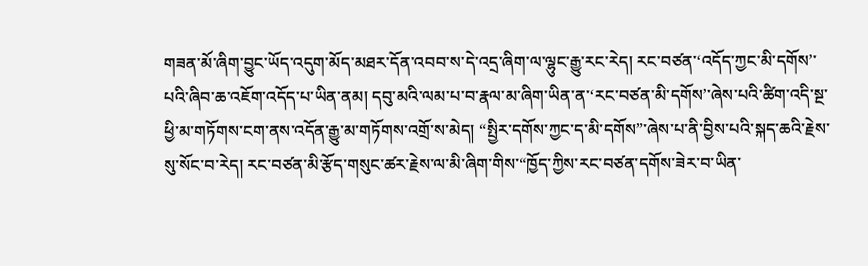གཟན་མོ་ཞིག་བྱུང་ཡོད་འདུག་མོད་མཐར་དོན་འབབ་ས་དེ་འདྲ་ཞིག་ལ་ལྷུང་རྒྱུ་རང་རེད། རང་བཙན་‘འདོད་ཀྱང་མི་དགོས’་པའི་ཞིབ་ཆ་འཇོག་འདོད་པ་ཡིན་ནམ། དབུ་མའི་ལམ་པ་བ་རྣལ་མ་ཞིག་ཡིན་ན་‘རང་བཙན་མི་དགོས’་ཞེས་པའི་ཚིག་འདི་སྔ་ཕྱི་མ་གཏོགས་ངག་ནས་འདོན་རྒྱུ་མ་གཏོགས་འགྲོ་ས་མེད། “སྤྱིར་དགོས་ཀྱང་ད་མི་དགོས”་ཞེས་པ་ནི་བྱིས་པའི་སྐད་ཆའི་རྗེས་སུ་སོང་བ་རེད། རང་བཙན་མི་རྩོད་གསུང་ཚར་རྗེས་ལ་མི་ཞིག་གིས་“ཁྱོད་ཀྱིས་རང་བཙན་དགོས་ཟེར་བ་ཡིན་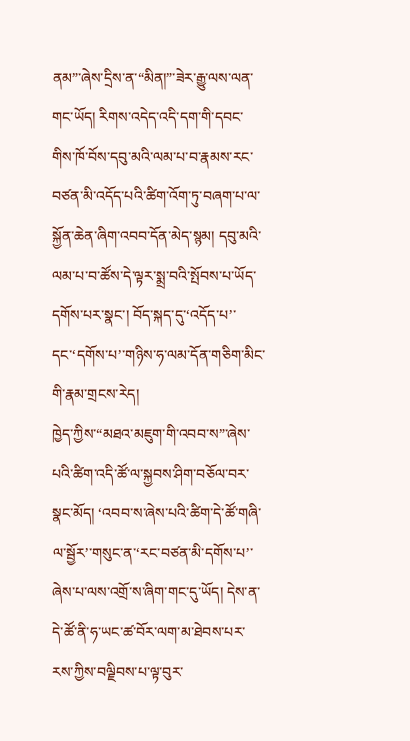ནམ”་ཞེས་དྲིས་ན་“མིན།”་ཟེར་རྒྱུ་ལས་ལན་གང་ཡོད། རིགས་འདེད་འདི་དག་གི་དབང་གིས་ཁོ་བོས་དབུ་མའི་ལམ་པ་བ་རྣམས་རང་བཙན་མི་འདོད་པའི་ཚིག་འོག་ཏུ་བཞག་པ་ལ་སྐྱོན་ཆེན་ཞིག་འབབ་དོན་མེད་སྙམ། དབུ་མའི་ལམ་པ་བ་ཚོས་དེ་ལྟར་སྨྲ་བའི་སྤོབས་པ་ཡོད་དགོས་པར་སྣང་། བོད་སྐད་དུ་‘འདོད་པ’་དང་‘དགོས་པ’་གཉིས་ཧ་ལམ་དོན་གཅིག་མིང་གི་རྣམ་གྲངས་རེད།
ཁྱེད་ཀྱིས་“མཐའ་མཇུག་གི་འབབ་ས”་ཞེས་པའི་ཚིག་འདི་ཚོ་ལ་སྐྱབས་ཤིག་བཅོལ་བར་སྣང་མོད། ‘འབབ་ས་ཞེས་པའི་ཚིག་དེ་ཚོ་གཞི་ལ་སྦྱོར’་གསུང་ན་‘རང་བཙན་མི་དགོས་པ’་ཞེས་པ་ལས་འགྲོ་ས་ཞིག་གང་དུ་ཡོད། དེས་ན་དེ་ཚོ་ནི་ཧ་ཡང་ཚ་བོར་ལག་མ་ཐེབས་པར་རས་ཀྱིས་བལྗིབས་པ་ལྟ་བུར་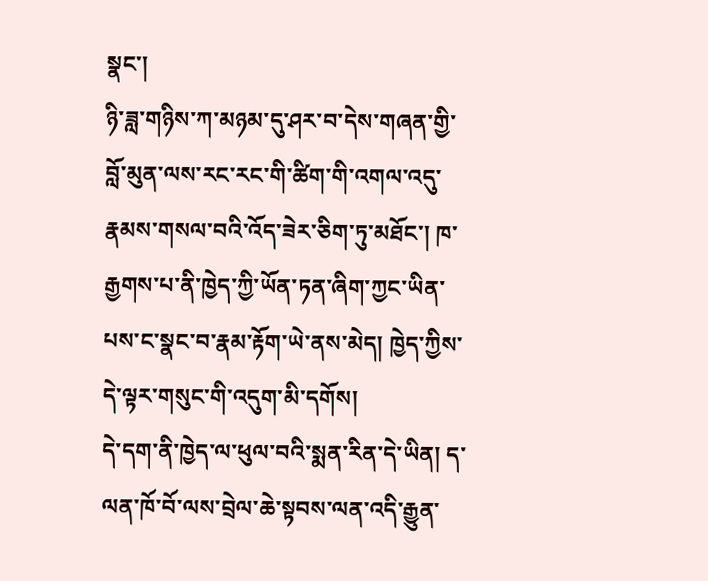སྣང་།
ཉི་ཟླ་གཉིས་ཀ་མཉམ་དུ་ཤར་བ་དེས་གཞན་གྱི་བློ་མུན་ལས་རང་རང་གི་ཚིག་གི་འགལ་འདུ་རྣམས་གསལ་བའི་འོད་ཟེར་ཅིག་ཏུ་མཐོང་། ཁ་རྒྱགས་པ་ནི་ཁྱེད་ཀྱི་ཡོན་ཏན་ཞིག་ཀྱང་ཡིན་པས་ང་སྣང་བ་རྣམ་རྟོག་ཡེ་ནས་མེད། ཁྱེད་ཀྱིས་དེ་ལྟར་གསུང་གི་འདུག་མི་དགོས།
དེ་དག་ནི་ཁྱེད་ལ་ཕུལ་བའི་སྨན་རིན་དེ་ཡིན། ད་ལན་ཁོ་བོ་ལས་བྲེལ་ཆེ་སྟབས་ལན་འདི་རྒྱུན་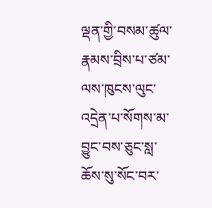ལྡན་གྱི་བསམ་ཚུལ་རྣམས་བྲིས་པ་ཙམ་ལས་ཁུངས་ལུང་འདྲེན་པ་སོགས་མ་བྱུང་བས་ཅུང་སླ་ཆོས་སུ་སོང་བར་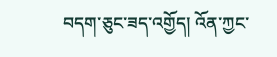བདག་ཅུང་ཟད་འགྱོད། འོན་ཀྱང་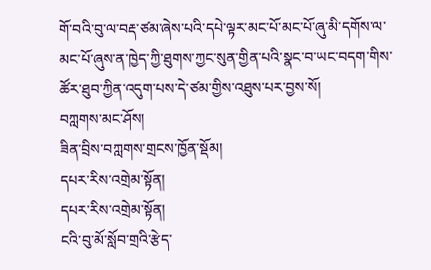གོ་བའི་བུ་ལ་བརྡ་ཙམ་ཞེས་པའི་དཔེ་ལྟར་མང་པོ་མང་པོ་ཞུ་མི་དགོས་ལ་མང་པོ་ཞུས་ན་ཁྱེད་ཀྱི་ཐུགས་ཀྱང་སུན་གྱིན་པའི་སྣང་བ་ཡང་བདག་གིས་ཚོར་ཐུབ་ཀྱིན་འདུག་པས་དེ་ཙམ་གྱིས་འཐུས་པར་བྱས་སོ།
བཀླགས་མང་ཤོས།
ཟིན་བྲིས་བཀླགས་གྲངས་ཁྱོན་སྡོམ།
དཔར་རིས་འགྲེམ་སྟོན།
དཔར་རིས་འགྲེམ་སྟོན།
ངའི་བུ་མོ་སློབ་གྲའི་རྩེད་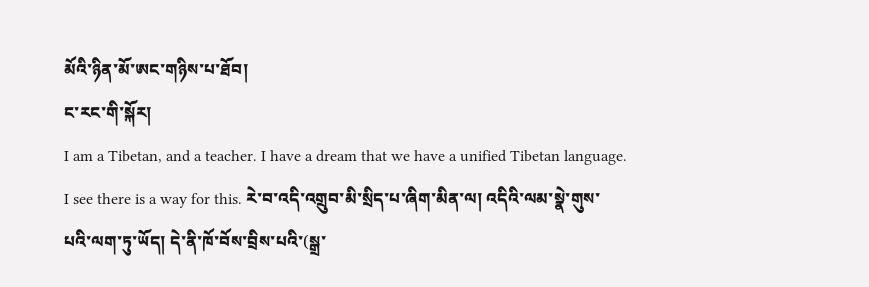མོའི་ཉིན་མོ་ཨང་གཉིས་པ་ཐོབ།
ང་རང་གི་སྐོར།
I am a Tibetan, and a teacher. I have a dream that we have a unified Tibetan language. I see there is a way for this. རེ་བ་འདི་འགྲུབ་མི་སྲིད་པ་ཞིག་མིན་ལ། འདིའི་ལམ་སྣེ་གུས་པའི་ལག་ཏུ་ཡོད། དེ་ནི་ཁོ་བོས་བྲིས་པའི་(སྒྲ་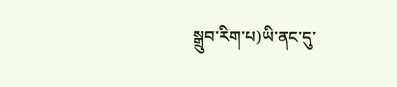སྒྲུབ་རིག་པ)ཡི་ནང་དུ་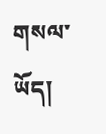གསལ་ཡོད།